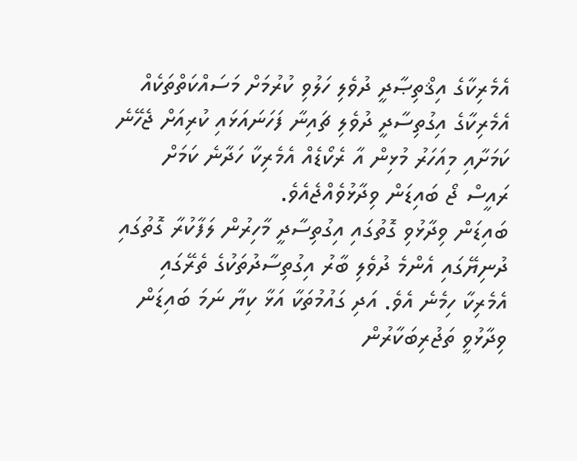އެމެރިކާގެ އިޤްތިޞާދީ ދުވެލި ހަލުވި ކުރުމަށް މަސައްކަތްތަކެއް
އެމެރިކާގެ އިގުތިސާދީ ދުވެލި ޗައިނާ ފަހަނައަޅައި ކުރިއަށް ޖެހޭނެ ކަމަށާއި މިއަހަރު މުޅިން އާ ރެކޯޑެއް އެމެރިކާ ހަދާނެ ކަމަށް ރައީސް ޖޯ ބައިޑަން ވިދާޅުވެއްޖެއެވެ.
ބައިޑަން ވިދާޅުވި ގޮތުގައި އިގުތިސާދީ މާހިރުން ލަފާކުރާ ގޮތުގައި ދުނިޔޭގައި އެންމެ ދުވެލި ބާރު އިގުތިސާދުތަކުގެ ތެރޭގައި އެމެރިކާ ހިމެނެ އެވެ. އަދި ގައުމުތަކާ އަޅާ ކިޔާ ނަމަ ބައިޑަން ވިދާޅުވީ ތަޖުރިބަކާރުން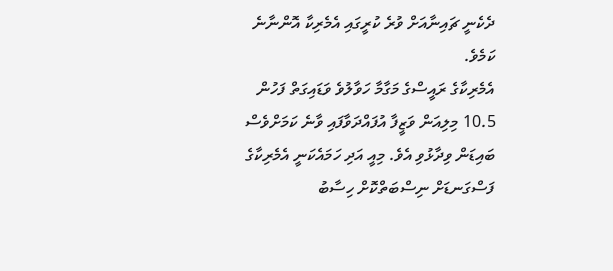ދެކެނީ ޗައިނާއަށް ވުރެ ކުރީގައި އެމެރިކާ އޮންނާނެ ކަމެވެ.
އެމެރިކާގެ ރައީސްގެ މަގާމާ ހަވާލުވެ ވަޑައިގަތް ފަހުން 10.5 މިލިއަން ވަޒީފާ އުފައްދަވާފައި ވާނެ ކަމަށްވެސް ބައިޑަން ވިދާޅުވި އެވެ. މިއީ އަދި ހަމައެކަނީ އެމެރިކާގެ ފަސްގަނޑަށް ނިސްބަތްކޮށް ހިސާބު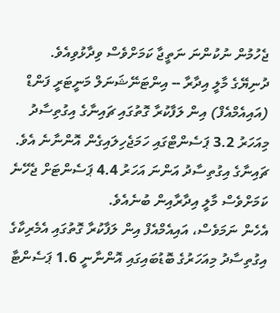ޖެހުމުން ނުކުންނަ ނަތީޖާ ކަމަށްވެސް ވިދާޅުވިއެވެ.
ދުނިޔޭގެ މާލީ އިދާރާ -- އިންޓަނޭޝަނަލް މަނީޓަރީ ފަންޑް (އައިއެމްއެފް) އިން ލަފާކުރާ ގޮތުގައި ޗައިނާގެ އިގުތިސާދު މިއަހަރު 3.2 ޕަސެންޓްގައި ހަމަޖެހިލައިގެން އޮންނާނެ އެވެ. ޗައިނާގެ އިގުތިސާދު އަންނަ އަހަރު 4.4 ޕަސެންޓަށް ޖެހޭނެ ކަމަށްވެސް މާލީ އިދާރާއިން ބުނެއެވެ.
އެހެން ނަމަވެސް، އައިއެމްއެފް އިން ލަފާކުރާ ގޮތުގައި އެމެރިކާގެ އިގުތިސާދު މިއަހަރުގެ ބޮޑުބައިގައި އޮންނާނީ 1.6 ޕަސެންޓާ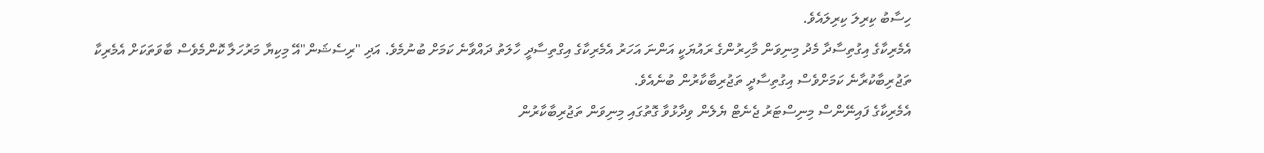ހިސާބު ކިރިލަ ކިރިލައެވެ.
އެމެރިކާގެ އިގުތިސާދާ މެދު މިނިވަން މާހިރުންގެ ރައުޔަކީ އަންނަ އަހަރު އެމެރިކާގެ އިގްތިސާދީ ހާލަތު ދައްވާނެ ކަމަށް ބުނުމެވެ. އަދި "ރިސެޝަން"އޭ މިކިޔާ މަރުހަލާ ކޮންމެވެސް ބާވަތަކަށް އެމެރިކާ ތަޖުރިބާކުރާނެ ކަމަށްވެސް އިގުތިސާދީ ތަޖުރިބާކާރުން ބުނެއެވެ.
އެމެރިކާގެ ފައިނޭންސް މިނިސްޓަރު ޖެނެޓް ޔެލެން ވިދާޅުވާ ގޮތުގައި މިނިވަން ތަޖުރިބާކާރުން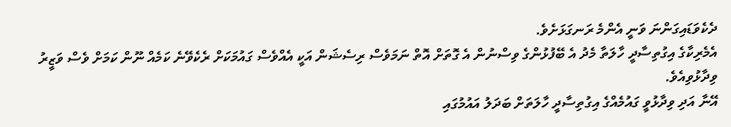ދެކެވަޑައިގަންނަ ވަނީ އެންމެ ރަނގަޅަށެވެ.
އެމެރިކާގެ އިގުތިސާދީ ހާލަތާ މެދު އެ ބޭފުޅުންގެ ވިސްނުން އެ ގޮތަށް އޮތް ނަމަވެސް ރިސެޝަން އަކީ އެއްވެސް ގައުމަކަށް ރެކެވޭނެ ކަމެއް ނޫން ކަމަށް ވެސް ވަޒީރު ވިދާޅުވިއެވެ.
އޭނާ އަދި ވިދާޅުވީ ގައުމެއްގެ އިގުތިސާދީ ހާލަތަށް ބަދަލު އައުމުގައި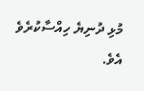މުޅި ދުނިޔެ ހިއްސާކުރެވެ އެވެ.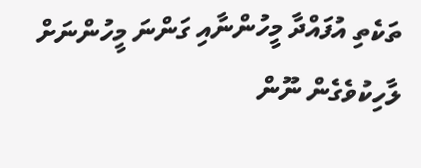ތަކެތި އުފައްދާ މީހުންނާއި ގަންނަ މީހުންނަށް ލާހިކުވެގެން ނޫން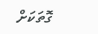ގޮތަކަށް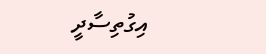އިގުތިސާދީ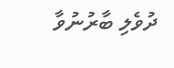ދުވެލި ބާރުނުވާ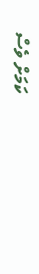ކަމަށް ވެސް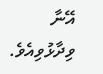އޭނާ ވިދާޅުވިއެވެ.